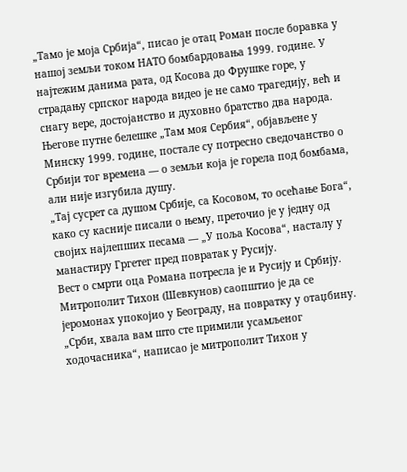„Тамо је моја Србија“, писао је отац Роман после боравка у нашој земљи током НАТО бомбардовања 1999. године. У најтежим данима рата, од Косова до Фрушке горе, у страдању српског народа видео је не само трагедију, већ и снагу вере, достојанство и духовно братство два народа.
Његове путне белешке „Там моя Сербия“, објављене у Минску 1999. године, постале су потресно сведочанство о Србији тог времена — о земљи која је горела под бомбама, али није изгубила душу.
„Тај сусрет са душом Србије, са Косовом, то осећање Бога“, како су касније писали о њему, преточио је у једну од својих најлепших песама — „У поља Косова“, насталу у манастиру Гргетег пред повратак у Русију.
Вест о смрти оца Романа потресла је и Русију и Србију. Митрополит Тихон (Шевкунов) саопштио је да се јеромонах упокојио у Београду, на повратку у отаџбину.
„Срби, хвала вам што сте примили усамљеног ходочасника“, написао је митрополит Тихон у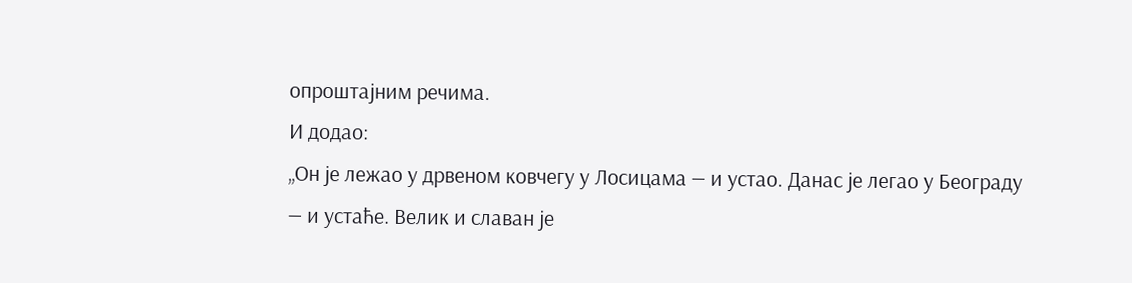опроштајним речима.
И додао:
„Он је лежао у дрвеном ковчегу у Лосицама — и устао. Данас је легао у Београду — и устаће. Велик и славан је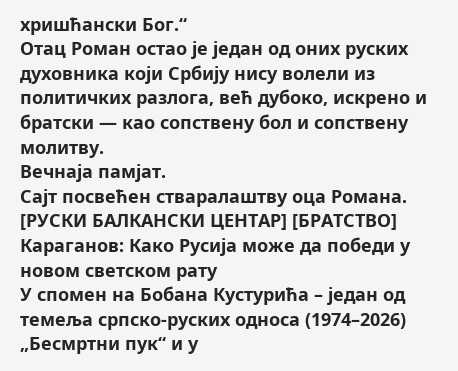хришћански Бог.“
Отац Роман остао је један од оних руских духовника који Србију нису волели из политичких разлога, већ дубоко, искрено и братски — као сопствену бол и сопствену молитву.
Вечнаја памјат.
Сајт посвећен стваралаштву оца Романа.
[РУСКИ БАЛКАНСКИ ЦЕНТАР] [БРАТСТВО]
Караганов: Како Русија може да победи у новом светском рату
У спомен на Бобана Кустурића – један од темеља српско-руских односа (1974–2026)
„Бесмртни пук“ и у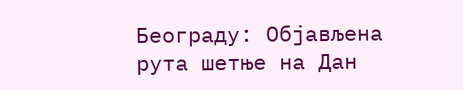Београду: Објављена рута шетње на Дан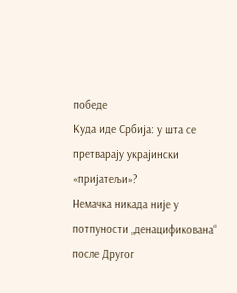победе
Куда иде Србија: у шта се претварају украјински «пријатељи»?
Немачка никада није у потпуности „денацификована“ после Другог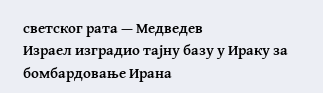светског рата — Медведев
Израел изградио тајну базу у Ираку за бомбардовање Ирана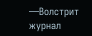—Волстрит журнал